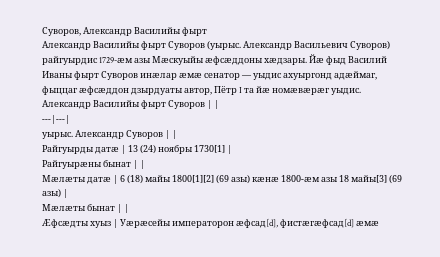Суворов, Александр Василийы фырт
Александр Василийы фырт Суворов (уырыс. Александр Васильевич Суворов) райгуырдис 1729-æм азы Мæскуыйы æфсæддоны хæдзары. Йæ фыд Василий Иваны фырт Суворов инæлар æмæ сенатор — уыдис ахуыргонд адæймаг, фыццаг æфсæддон дзырдуаты автор, Пётр I та йæ номæвæрæг уыдис.
Александр Василийы фырт Суворов | |
---|---|
уырыс. Александр Суворов | |
Райгуырды датæ | 13 (24) ноябры 1730[1] |
Райгуырæны бынат | |
Мæлæты датæ | 6 (18) майы 1800[1][2] (69 азы) кæнæ 1800-æм азы 18 майы[3] (69 азы) |
Мæлæты бынат | |
Æфсæдты хуыз | Уæрæсейы императорон æфсад[d], фистæгæфсад[d] æмæ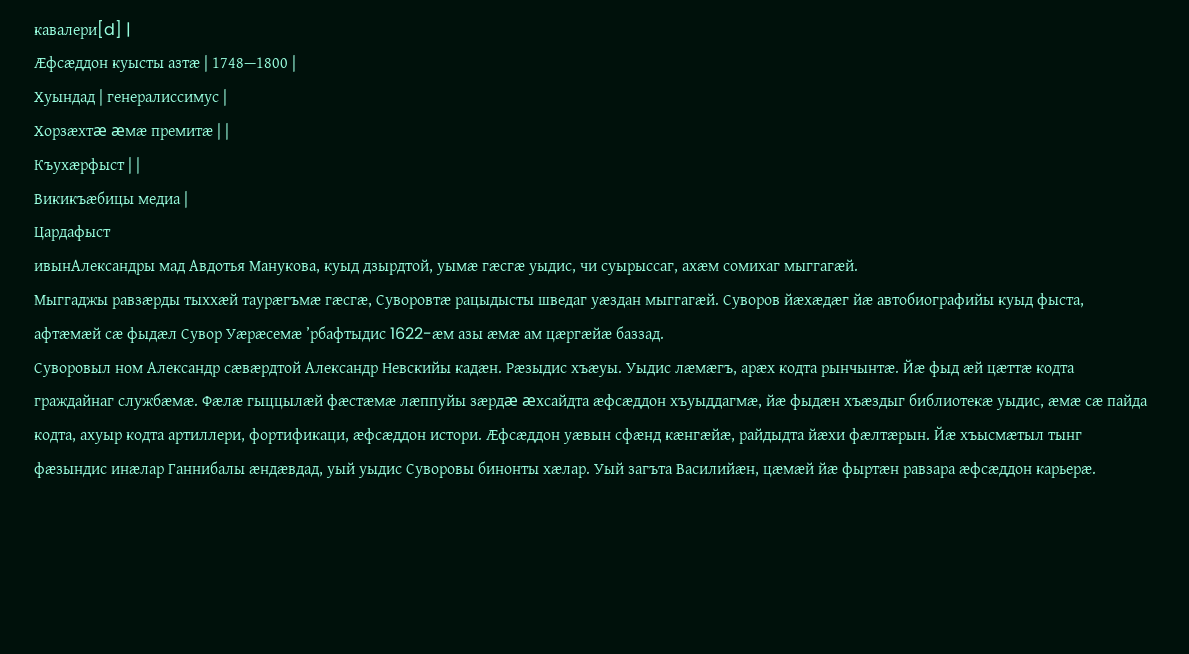кавалери[d] |
Æфсæддон куысты азтæ | 1748—1800 |
Хуындад | генералиссимус |
Хорзæхтæ æмæ премитæ | |
Къухæрфыст | |
Викикъæбицы медиа |
Цардафыст
ивынАлександры мад Авдотья Манукова, куыд дзырдтой, уымæ гæсгæ уыдис, чи суырыссаг, ахæм сомихаг мыггагæй.
Мыггаджы равзæрды тыххæй таурæгъмæ гæсгæ, Суворовтæ рацыдысты шведаг уæздан мыггагæй. Суворов йæхæдæг йæ автобиографийы куыд фыста, афтæмæй сæ фыдæл Сувор Уæрæсемæ ’рбафтыдис 1622-æм азы æмæ ам цæргæйæ баззад.
Суворовыл ном Александр сæвæрдтой Александр Невскийы кадæн. Рæзыдис хъæуы. Уыдис лæмæгъ, арæх кодта рынчынтæ. Йæ фыд æй цæттæ кодта граждайнаг службæмæ. Фæлæ гыццылæй фæстæмæ лæппуйы зæрдæ æхсайдта æфсæддон хъуыддагмæ, йæ фыдæн хъæздыг библиотекæ уыдис, æмæ сæ пайда кодта, ахуыр кодта артиллери, фортификаци, æфсæддон истори. Æфсæддон уæвын сфæнд кæнгæйæ, райдыдта йæхи фæлтæрын. Йæ хъысмæтыл тынг фæзындис инæлар Ганнибалы æндæвдад, уый уыдис Суворовы бинонты хæлар. Уый загъта Василийæн, цæмæй йæ фыртæн равзара æфсæддон карьерæ.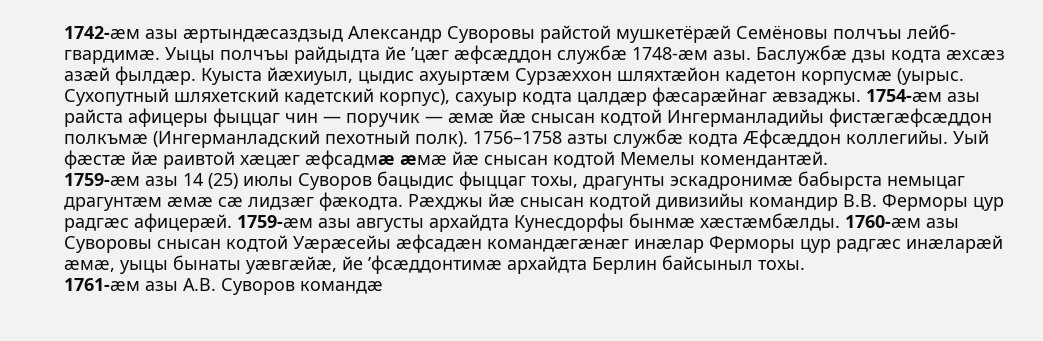1742-æм азы æртындæсаздзыд Александр Суворовы райстой мушкетёрæй Семёновы полчъы лейб-гвардимæ. Уыцы полчъы райдыдта йе ’цæг æфсæддон службæ 1748-æм азы. Баслужбæ дзы кодта æхсæз азæй фылдæр. Куыста йæхиуыл, цыдис ахуыртæм Сурзæххон шляхтæйон кадетон корпусмæ (уырыс. Сухопутный шляхетский кадетский корпус), сахуыр кодта цалдæр фæсарæйнаг æвзаджы. 1754-æм азы райста афицеры фыццаг чин — поручик — æмæ йæ снысан кодтой Ингерманладийы фистæгæфсæддон полкъмæ (Ингерманладский пехотный полк). 1756–1758 азты службæ кодта Æфсæддон коллегийы. Уый фæстæ йæ раивтой хæцæг æфсадмæ æмæ йæ снысан кодтой Мемелы комендантæй.
1759-æм азы 14 (25) июлы Суворов бацыдис фыццаг тохы, драгунты эскадронимæ бабырста немыцаг драгунтæм æмæ сæ лидзæг фæкодта. Рæхджы йæ снысан кодтой дивизийы командир В.В. Ферморы цур радгæс афицерæй. 1759-æм азы августы архайдта Кунесдорфы бынмæ хæстæмбæлды. 1760-æм азы Суворовы снысан кодтой Уæрæсейы æфсадæн командæгæнæг инæлар Ферморы цур радгæс инæларæй æмæ, уыцы бынаты уæвгæйæ, йе ’фсæддонтимæ архайдта Берлин байсыныл тохы.
1761-æм азы А.В. Суворов командæ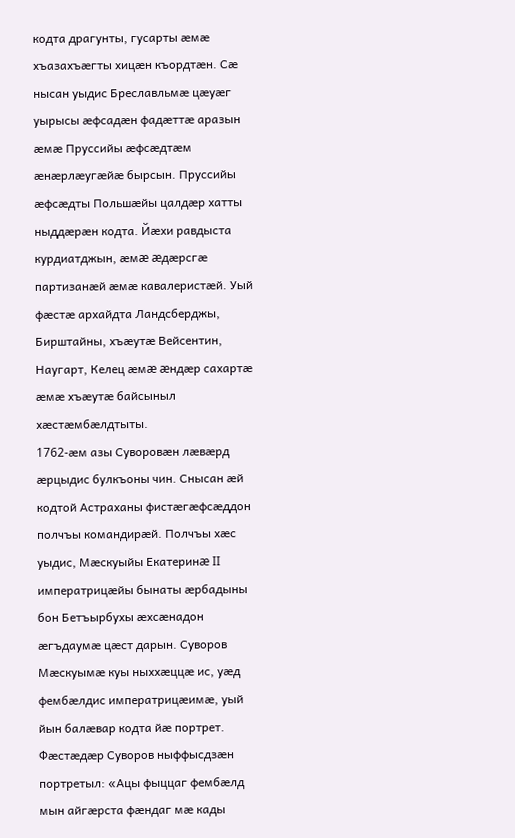кодта драгунты, гусарты æмæ хъазахъæгты хицæн къордтæн. Сæ нысан уыдис Бреславльмæ цæуæг уырысы æфсадæн фадæттæ аразын æмæ Пруссийы æфсæдтæм æнæрлæугæйæ бырсын. Пруссийы æфсæдты Польшæйы цалдæр хатты ныддæрæн кодта. Йæхи равдыста курдиатджын, æмæ æдæрсгæ партизанæй æмæ кавалеристæй. Уый фæстæ архайдта Ландсберджы, Бирштайны, хъæутæ Вейсентин, Наугарт, Келец æмæ æндæр сахартæ æмæ хъæутæ байсыныл хæстæмбæлдтыты.
1762-æм азы Суворовæн лæвæрд æрцыдис булкъоны чин. Снысан æй кодтой Астраханы фистæгæфсæддон полчъы командирæй. Полчъы хæс уыдис, Мæскуыйы Екатеринæ II императрицæйы бынаты æрбадыны бон Бетъырбухы æхсæнадон æгъдаумæ цæст дарын. Суворов Мæскуымæ куы ныххæццæ ис, уæд фембæлдис императрицæимæ, уый йын балæвар кодта йæ портрет. Фæстæдæр Суворов ныффысдзæн портретыл: «Ацы фыццаг фембæлд мын айгæрста фæндаг мæ кады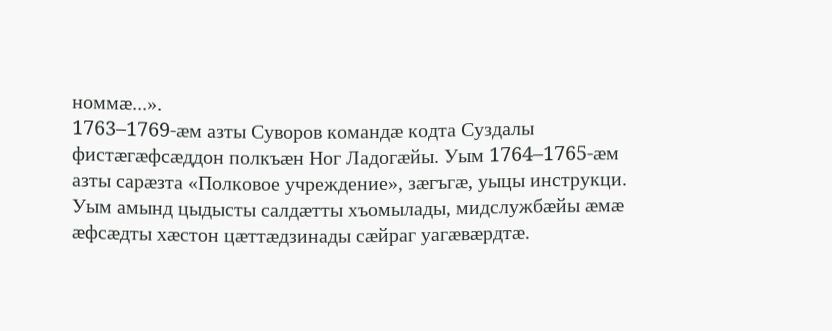номмæ...».
1763–1769-æм азты Суворов командæ кодта Суздалы фистæгæфсæддон полкъæн Ног Ладогæйы. Уым 1764–1765-æм азты сарæзта «Полковое учреждение», зæгъгæ, уыцы инструкци. Уым амынд цыдысты салдæтты хъомылады, мидслужбæйы æмæ æфсæдты хæстон цæттæдзинады сæйраг уагæвæрдтæ.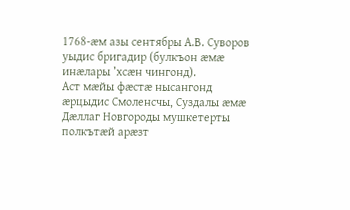1768-æм азы сентябры А.В. Суворов уыдис бригадир (булкъон æмæ инæлары ’хсæн чингонд).
Аст мæйы фæстæ нысангонд æрцыдис Смоленсчы, Суздалы æмæ Дæллаг Новгороды мушкетерты полкътæй арæзт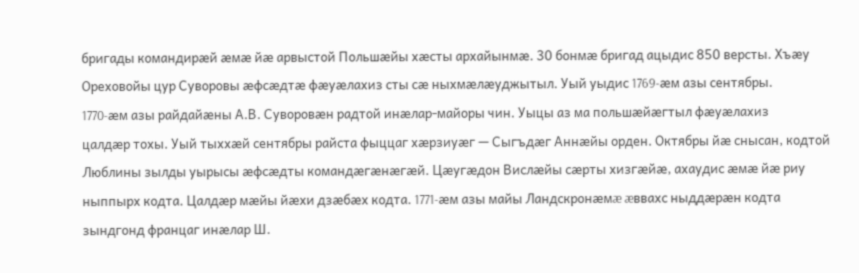бригады командирæй æмæ йæ арвыстой Польшæйы хæсты архайынмæ. 30 бонмæ бригад ацыдис 850 версты. Хъæу Ореховойы цур Суворовы æфсæдтæ фæуæлахиз сты сæ ныхмæлæуджытыл. Уый уыдис 1769-æм азы сентябры.
1770-æм азы райдайæны А.В. Суворовæн радтой инæлар-майоры чин. Уыцы аз ма польшæйæгтыл фæуæлахиз цалдæр тохы. Уый тыххæй сентябры райста фыццаг хæрзиуæг — Сыгъдæг Аннæйы орден. Октябры йæ снысан, кодтой Люблины зылды уырысы æфсæдты командæгæнæгæй. Цæугæдон Вислæйы сæрты хизгæйæ, ахаудис æмæ йæ риу ныппырх кодта. Цалдæр мæйы йæхи дзæбæх кодта. 1771-æм азы майы Ландскронæмæ æввахс ныддæрæн кодта зындгонд францаг инæлар Ш.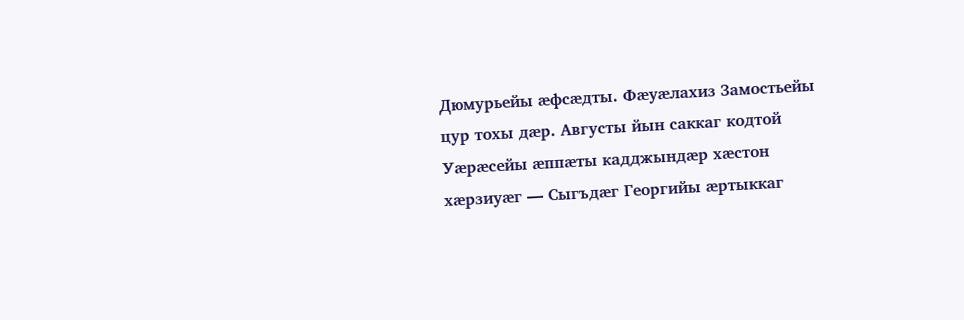Дюмурьейы æфсæдты. Фæуæлахиз Замостьейы цур тохы дæр. Августы йын саккаг кодтой Уæрæсейы æппæты кадджындæр хæстон хæрзиуæг — Сыгъдæг Георгийы æртыккаг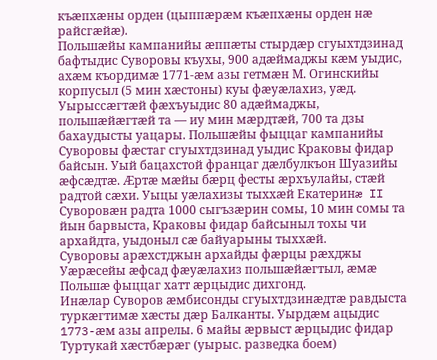къæпхæны орден (цыппæрæм къæпхæны орден нæ райсгæйæ).
Польшæйы кампанийы æппæты стырдæр сгуыхтдзинад бафтыдис Суворовы къухы, 900 адæймаджы кæм уыдис, ахæм къордимæ 1771-æм азы гетмæн М. Огинскийы корпусыл (5 мин хæстоны) куы фæуæлахиз, уæд. Уырыссæгтæй фæхъуыдис 80 адæймаджы, польшæйæгтæй та — иу мин мæрдтæй, 700 та дзы бахаудысты уацары. Польшæйы фыццаг кампанийы Суворовы фæстаг сгуыхтдзинад уыдис Краковы фидар байсын. Уый бацахстой францаг дæлбулкъон Шуазийы æфсæдтæ. Æртæ мæйы бæрц фесты æрхъулайы, стæй радтой сæхи. Уыцы уæлахизы тыххæй Екатеринæ II Суворовæн радта 1000 сыгъзæрин сомы, 10 мин сомы та йын барвыста, Краковы фидар байсыныл тохы чи архайдта, уыдоныл сæ байуарыны тыххæй.
Суворовы арæхстджын архайды фæрцы рæхджы Уæрæсейы æфсад фæуæлахиз польшæйæгтыл, æмæ Польшæ фыццаг хатт æрцыдис дихгонд.
Инæлар Суворов æмбисонды сгуыхтдзинæдтæ равдыста туркæгтимæ хæсты дæр Балканты. Уырдæм ацыдис 1773-æм азы апрелы. 6 майы æрвыст æрцыдис фидар Туртукай хæстбæрæг (уырыс. разведка боем)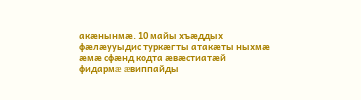акæнынмæ. 10 майы хъæддых фæлæууыдис туркæгты атакæты ныхмæ æмæ сфæнд кодта æвæстиатæй фидармæ æвиппайды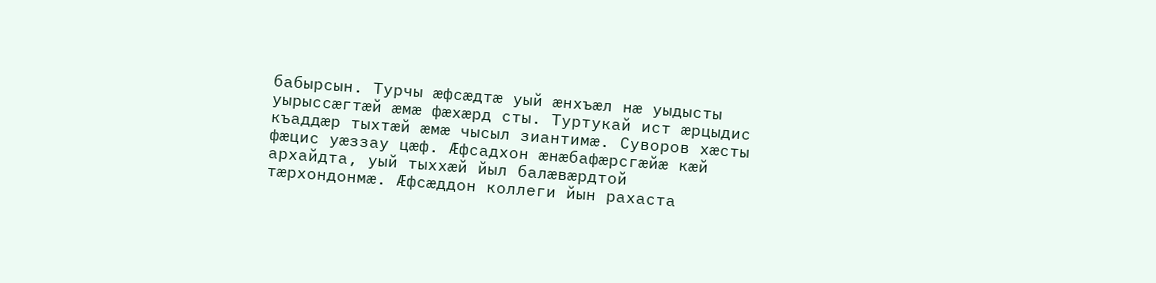бабырсын. Турчы æфсæдтæ уый æнхъæл нæ уыдысты уырыссæгтæй æмæ фæхæрд сты. Туртукай ист æрцыдис къаддæр тыхтæй æмæ чысыл зиантимæ. Суворов хæсты фæцис уæззау цæф. Æфсадхон æнæбафæрсгæйæ кæй архайдта, уый тыххæй йыл балæвæрдтой тæрхондонмæ. Æфсæддон коллеги йын рахаста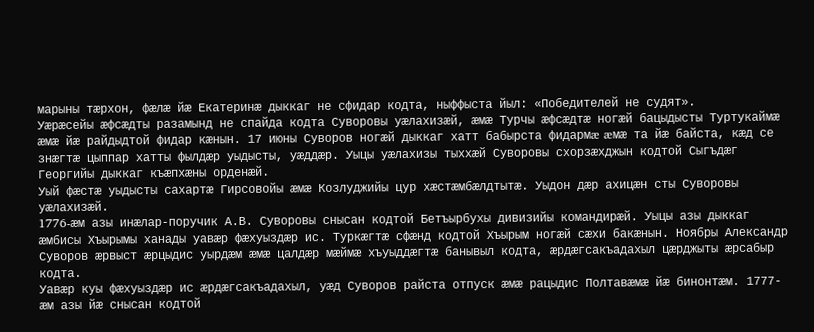марыны тæрхон, фæлæ йæ Екатеринæ дыккаг не сфидар кодта, ныффыста йыл: «Победителей не судят».
Уæрæсейы æфсæдты разамынд не спайда кодта Суворовы уæлахизæй, æмæ Турчы æфсæдтæ ногæй бацыдысты Туртукаймæ æмæ йæ райдыдтой фидар кæнын. 17 июны Суворов ногæй дыккаг хатт бабырста фидармæ æмæ та йæ байста, кæд се знæгтæ цыппар хатты фылдæр уыдысты, уæддæр. Уыцы уæлахизы тыххæй Суворовы схорзæхджын кодтой Сыгъдæг Георгийы дыккаг къæпхæны орденæй.
Уый фæстæ уыдысты сахартæ Гирсовойы æмæ Козлуджийы цур хæстæмбæлдтытæ. Уыдон дæр ахицæн сты Суворовы уæлахизæй.
1776-æм азы инæлар-поручик А.В. Суворовы снысан кодтой Бетъырбухы дивизийы командирæй. Уыцы азы дыккаг æмбисы Хъырымы ханады уавæр фæхуыздæр ис. Туркæгтæ сфæнд кодтой Хъырым ногæй сæхи бакæнын. Ноябры Александр Суворов æрвыст æрцыдис уырдæм æмæ цалдæр мæймæ хъуыддæгтæ банывыл кодта, æрдæгсакъадахыл цæрджыты æрсабыр кодта.
Уавæр куы фæхуыздæр ис æрдæгсакъадахыл, уæд Суворов райста отпуск æмæ рацыдис Полтавæмæ йæ бинонтæм. 1777-æм азы йæ снысан кодтой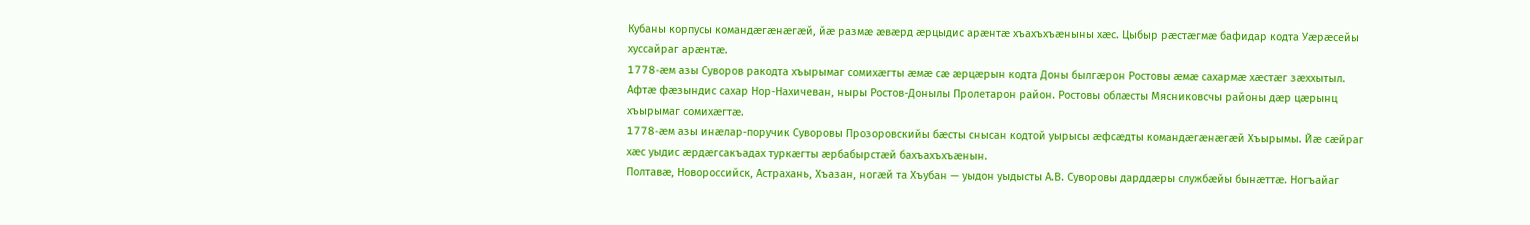Кубаны корпусы командæгæнæгæй, йæ размæ æвæрд æрцыдис арæнтæ хъахъхъæныны хæс. Цыбыр рæстæгмæ бафидар кодта Уæрæсейы хуссайраг арæнтæ.
1778-æм азы Суворов ракодта хъырымаг сомихæгты æмæ сæ æрцæрын кодта Доны былгæрон Ростовы æмæ сахармæ хæстæг зæххытыл. Афтæ фæзындис сахар Нор-Нахичеван, ныры Ростов-Донылы Пролетарон район. Ростовы облæсты Мясниковсчы районы дæр цæрынц хъырымаг сомихæгтæ.
1778-æм азы инæлар-поручик Суворовы Прозоровскийы бæсты снысан кодтой уырысы æфсæдты командæгæнæгæй Хъырымы. Йæ сæйраг хæс уыдис æрдæгсакъадах туркæгты æрбабырстæй бахъахъхъæнын.
Полтавæ, Новороссийск, Астрахань, Хъазан, ногæй та Хъубан — уыдон уыдысты А.В. Суворовы дарддæры службæйы бынæттæ. Ногъайаг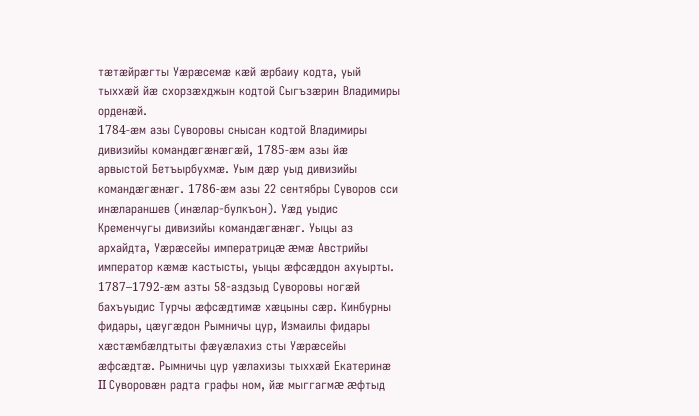тæтæйрæгты Уæрæсемæ кæй æрбаиу кодта, уый тыххæй йæ схорзæхджын кодтой Сыгъзæрин Владимиры орденæй.
1784-æм азы Суворовы снысан кодтой Владимиры дивизийы командæгæнæгæй, 1785-æм азы йæ арвыстой Бетъырбухмæ. Уым дæр уыд дивизийы командæгæнæг. 1786-æм азы 22 сентябры Суворов сси инæлараншев (инæлар-булкъон). Уæд уыдис Кременчугы дивизийы командæгæнæг. Уыцы аз архайдта, Уæрæсейы императрицæ æмæ Австрийы император кæмæ кастысты, уыцы æфсæддон ахуырты.
1787–1792-æм азты 58-аздзыд Суворовы ногæй бахъуыдис Турчы æфсæдтимæ хæцыны сæр. Кинбурны фидары, цæугæдон Рымничы цур, Измаилы фидары хæстæмбæлдтыты фæуæлахиз сты Уæрæсейы æфсæдтæ. Рымничы цур уæлахизы тыххæй Екатеринæ II Суворовæн радта графы ном, йæ мыггагмæ æфтыд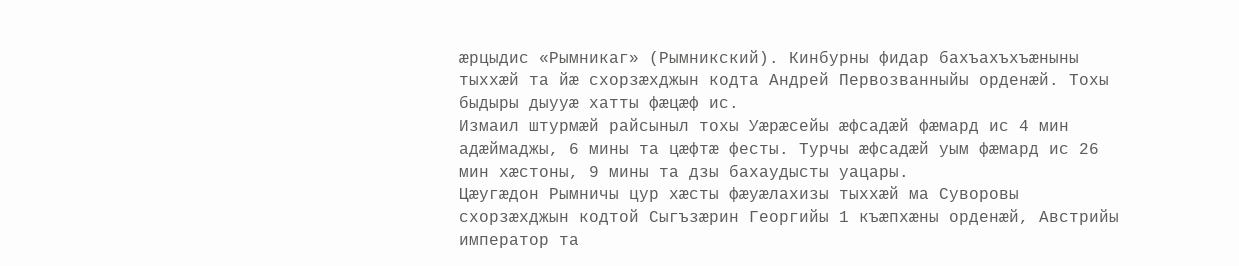æрцыдис «Рымникаг» (Рымникский). Кинбурны фидар бахъахъхъæныны тыххæй та йæ схорзæхджын кодта Андрей Первозванныйы орденæй. Тохы быдыры дыууæ хатты фæцæф ис.
Измаил штурмæй райсыныл тохы Уæрæсейы æфсадæй фæмард ис 4 мин адæймаджы, 6 мины та цæфтæ фесты. Турчы æфсадæй уым фæмард ис 26 мин хæстоны, 9 мины та дзы бахаудысты уацары.
Цæугæдон Рымничы цур хæсты фæуæлахизы тыххæй ма Суворовы схорзæхджын кодтой Сыгъзæрин Георгийы 1 къæпхæны орденæй, Австрийы император та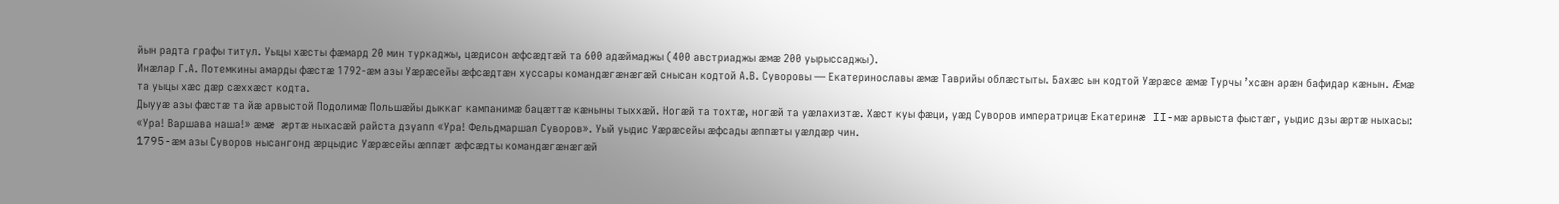йын радта графы титул. Уыцы хæсты фæмард 20 мин туркаджы, цæдисон æфсæдтæй та 600 адæймаджы (400 австриаджы æмæ 200 уырыссаджы).
Инæлар Г.А. Потемкины амарды фæстæ 1792-æм азы Уæрæсейы æфсæдтæн хуссары командæгæнæгæй снысан кодтой А.В. Суворовы — Екатеринославы æмæ Таврийы облæстыты. Бахæс ын кодтой Уæрæсе æмæ Турчы ’хсæн арæн бафидар кæнын. Æмæ та уыцы хæс дæр сæххæст кодта.
Дыууæ азы фæстæ та йæ арвыстой Подолимæ Польшæйы дыккаг кампанимæ бацæттæ кæныны тыххæй. Ногæй та тохтæ, ногæй та уæлахизтæ. Хæст куы фæци, уæд Суворов императрицæ Екатеринæ II-мæ арвыста фыстæг, уыдис дзы æртæ ныхасы: «Ура! Варшава наша!» æмæ æртæ ныхасæй райста дзуапп «Ура! Фельдмаршал Суворов». Уый уыдис Уæрæсейы æфсады æппæты уæлдæр чин.
1795-æм азы Суворов нысангонд æрцыдис Уæрæсейы æппæт æфсæдты командæгæнæгæй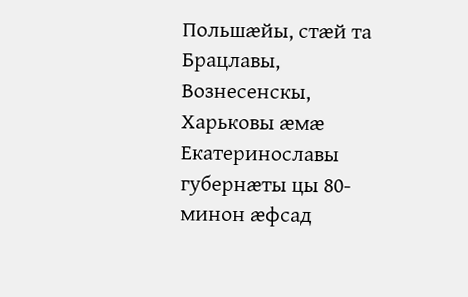Польшæйы, стæй та Брацлавы, Вознесенскы, Харьковы æмæ Екатеринославы губернæты цы 80-минон æфсад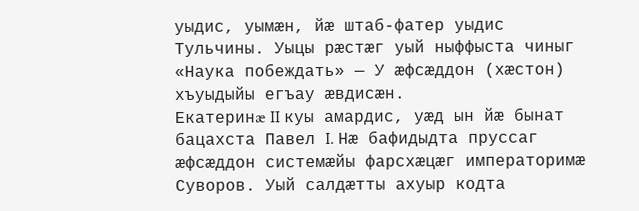уыдис, уымæн, йæ штаб-фатер уыдис Тульчины. Уыцы рæстæг уый ныффыста чиныг «Наука побеждать» — У æфсæддон (хæстон) хъуыдыйы егъау æвдисæн.
Екатеринæ II куы амардис, уæд ын йæ бынат бацахста Павел I. Нæ бафидыдта пруссаг æфсæддон системæйы фарсхæцæг императоримæ Суворов. Уый салдæтты ахуыр кодта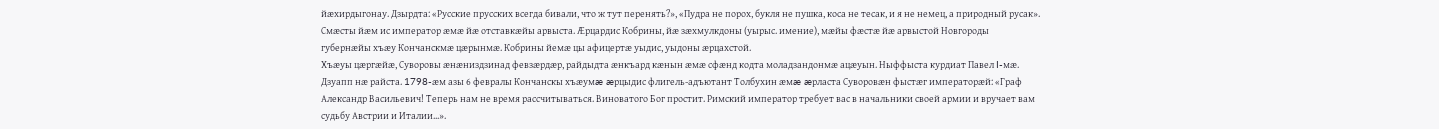йæхирдыгонау. Дзырдта: «Русские прусских всегда бивали, что ж тут перенять?», «Пудра не порох, букля не пушка, коса не тесак, и я не немец, а природный русак». Смæсты йæм ис император æмæ йæ отставкæйы арвыста. Æрцардис Кобрины, йæ зæхмулкдоны (уырыс. имение), мæйы фæстæ йæ арвыстой Новгороды губернæйы хъæу Кончанскмæ цæрынмæ. Кобрины йемæ цы афицертæ уыдис, уыдоны æрцахстой.
Хъæуы цæргæйæ, Суворовы æнæниздзинад февзæрдæр, райдыдта æнкъард кæнын æмæ сфæнд кодта моладзандонмæ ацæуын. Ныффыста курдиат Павел I-мæ. Дзуапп нæ райста. 1798-æм азы 6 февралы Кончанскы хъæумæ æрцыдис флигель-адъютант Толбухин æмæ æрласта Суворовæн фыстæг императорæй: «Граф Александр Васильевич! Теперь нам не время рассчитываться. Виноватого Бог простит. Римский император требует вас в начальники своей армии и вручает вам судьбу Австрии и Италии...».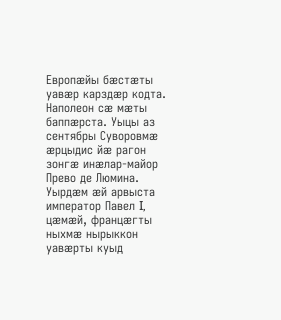Европæйы бæстæты уавæр карздæр кодта. Наполеон сæ мæты баппæрста. Уыцы аз сентябры Суворовмæ æрцыдис йæ рагон зонгæ инæлар-майор Прево де Люмина. Уырдæм æй арвыста император Павел I, цæмæй, францæгты ныхмæ нырыккон уавæрты куыд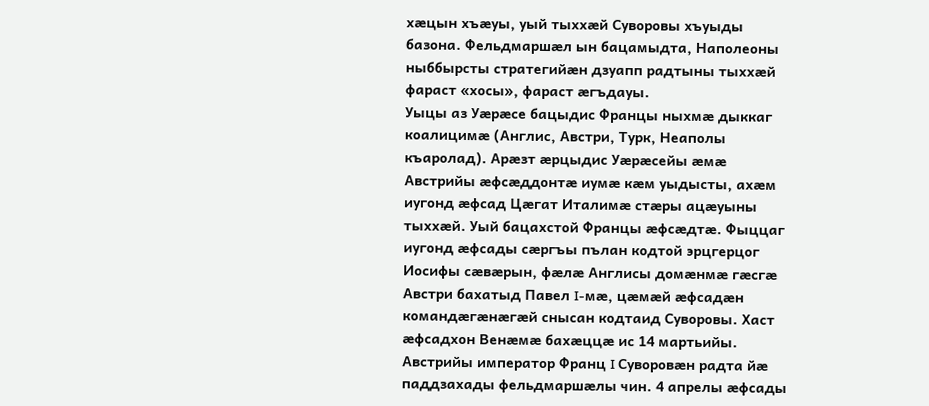хæцын хъæуы, уый тыххæй Суворовы хъуыды базона. Фельдмаршæл ын бацамыдта, Наполеоны ныббырсты стратегийæн дзуапп радтыны тыххæй фараст «хосы», фараст æгъдауы.
Уыцы аз Уæрæсе бацыдис Францы ныхмæ дыккаг коалицимæ (Англис, Австри, Турк, Неаполы къаролад). Арæзт æрцыдис Уæрæсейы æмæ Австрийы æфсæддонтæ иумæ кæм уыдысты, ахæм иугонд æфсад Цæгат Италимæ стæры ацæуыны тыххæй. Уый бацахстой Францы æфсæдтæ. Фыццаг иугонд æфсады сæргъы пълан кодтой эрцгерцог Иосифы сæвæрын, фæлæ Англисы домæнмæ гæсгæ Австри бахатыд Павел I-мæ, цæмæй æфсадæн командæгæнæгæй снысан кодтаид Суворовы. Хаст æфсадхон Венæмæ бахæццæ ис 14 мартьийы. Австрийы император Франц I Суворовæн радта йæ паддзахады фельдмаршæлы чин. 4 апрелы æфсады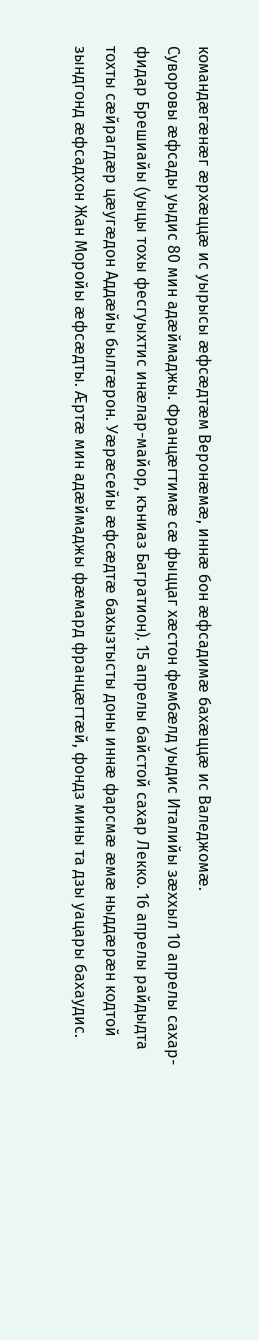командæгæнæг æрхæццæ ис уырысы æфсæдтæм Веронæмæ, иннæ бон æфсадимæ бахæццæ ис Валеджомæ.
Суворовы æфсады уыдис 80 мин адæймаджы. Францæгтимæ сæ фыццаг хæстон фембæлд уыдис Италийы зæххыл 10 апрелы сахар-фидар Брешиайы (уыцы тохы фесгуыхтис инæлар-майор, къниаз Багратион). 15 апрелы байстой сахар Лекко. 16 апрелы райдыдта тохты сæйрагдæр цæугæдон Аддæйы былгæрон. Уæрæсейы æфсæдтæ бахызтысты доны иннæ фарсмæ æмæ ныддæрæн кодтой зындгонд æфсадхон Жан Моройы æфсæдты. Æртæ мин адæймаджы фæмард францæгтæй, фондз мины та дзы уацары бахаудис.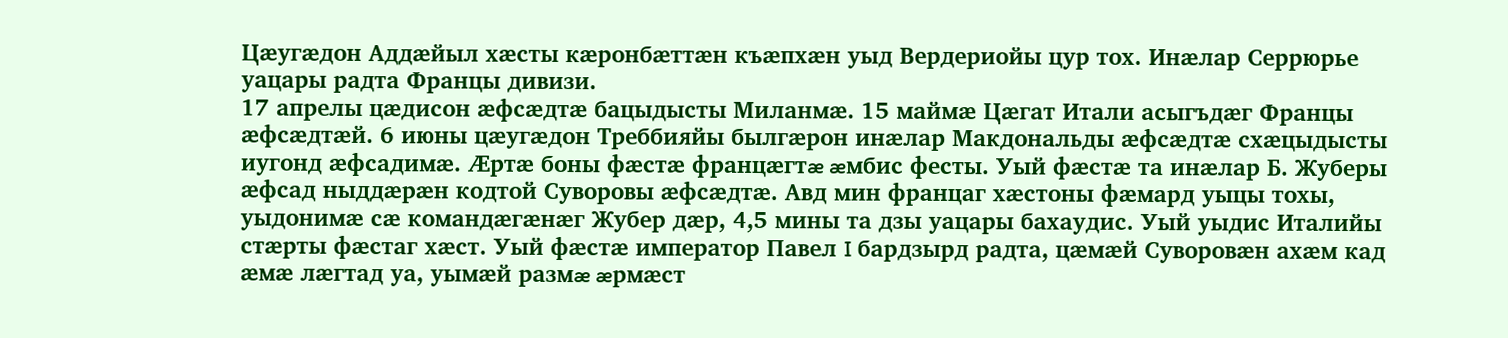Цæугæдон Аддæйыл хæсты кæронбæттæн къæпхæн уыд Вердериойы цур тох. Инæлар Серрюрье уацары радта Францы дивизи.
17 апрелы цæдисон æфсæдтæ бацыдысты Миланмæ. 15 маймæ Цæгат Итали асыгъдæг Францы æфсæдтæй. 6 июны цæугæдон Треббияйы былгæрон инæлар Макдональды æфсæдтæ схæцыдысты иугонд æфсадимæ. Æртæ боны фæстæ францæгтæ æмбис фесты. Уый фæстæ та инæлар Б. Жуберы æфсад ныддæрæн кодтой Суворовы æфсæдтæ. Авд мин францаг хæстоны фæмард уыцы тохы, уыдонимæ сæ командæгæнæг Жубер дæр, 4,5 мины та дзы уацары бахаудис. Уый уыдис Италийы стæрты фæстаг хæст. Уый фæстæ император Павел I бардзырд радта, цæмæй Суворовæн ахæм кад æмæ лæгтад уа, уымæй размæ æрмæст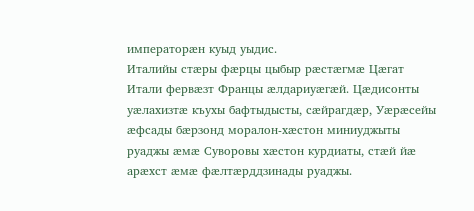императорæн куыд уыдис.
Италийы стæры фæрцы цыбыр рæстæгмæ Цæгат Итали фервæзт Францы æлдариуæгæй. Цæдисонты уæлахизтæ къухы бафтыдысты, сæйрагдæр, Уæрæсейы æфсады бæрзонд моралон-хæстон миниуджыты руаджы æмæ Суворовы хæстон курдиаты, стæй йæ арæхст æмæ фæлтæрддзинады руаджы.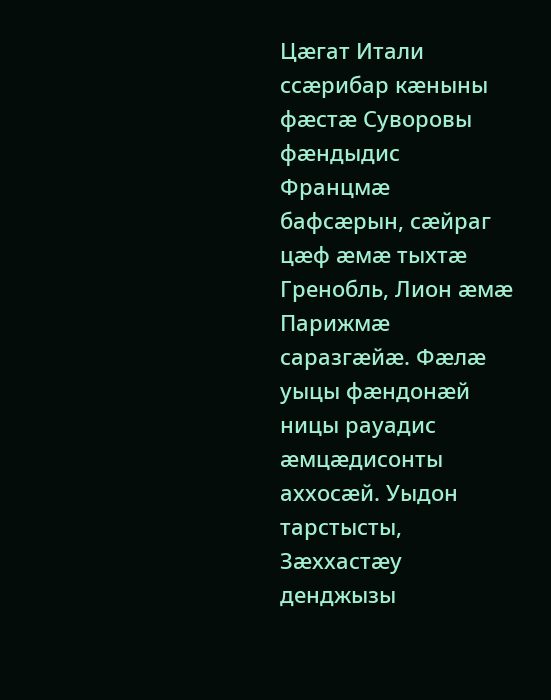Цæгат Итали ссæрибар кæныны фæстæ Суворовы фæндыдис Францмæ бафсæрын, сæйраг цæф æмæ тыхтæ Гренобль, Лион æмæ Парижмæ саразгæйæ. Фæлæ уыцы фæндонæй ницы рауадис æмцæдисонты аххосæй. Уыдон тарстысты, Зæххастæу денджызы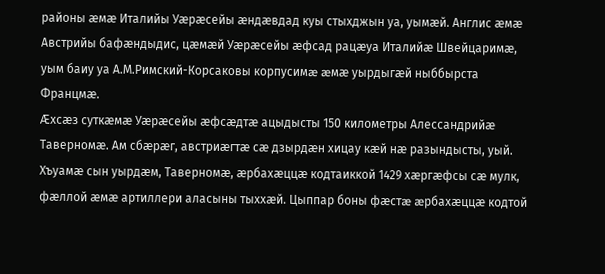районы æмæ Италийы Уæрæсейы æндæвдад куы стыхджын уа, уымæй. Англис æмæ Австрийы бафæндыдис, цæмæй Уæрæсейы æфсад рацæуа Италийæ Швейцаримæ, уым баиу уа А.М.Римский-Корсаковы корпусимæ æмæ уырдыгæй ныббырста Францмæ.
Æхсæз суткæмæ Уæрæсейы æфсæдтæ ацыдысты 150 километры Алессандрийæ Таверномæ. Ам сбæрæг, австриæгтæ сæ дзырдæн хицау кæй нæ разындысты, уый. Хъуамæ сын уырдæм, Таверномæ, æрбахæццæ кодтаиккой 1429 хæргæфсы сæ мулк, фæллой æмæ артиллери аласыны тыххæй. Цыппар боны фæстæ æрбахæццæ кодтой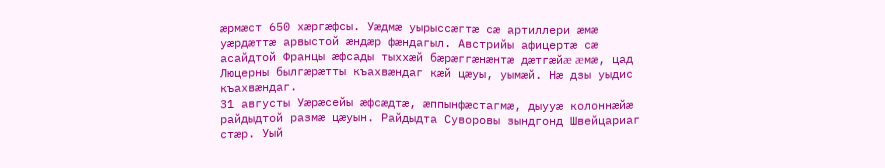æрмæст 650 хæргæфсы. Уæдмæ уырыссæгтæ сæ артиллери æмæ уæрдæттæ арвыстой æндæр фæндагыл. Австрийы афицертæ сæ асайдтой Францы æфсады тыххæй бæрæггæнæнтæ дæтгæйæ æмæ, цад Люцерны былгæрæтты къахвæндаг кæй цæуы, уымæй. Нæ дзы уыдис къахвæндаг.
31 августы Уæрæсейы æфсæдтæ, æппынфæстагмæ, дыууæ колоннæйæ райдыдтой размæ цæуын. Райдыдта Суворовы зындгонд Швейцариаг стæр. Уый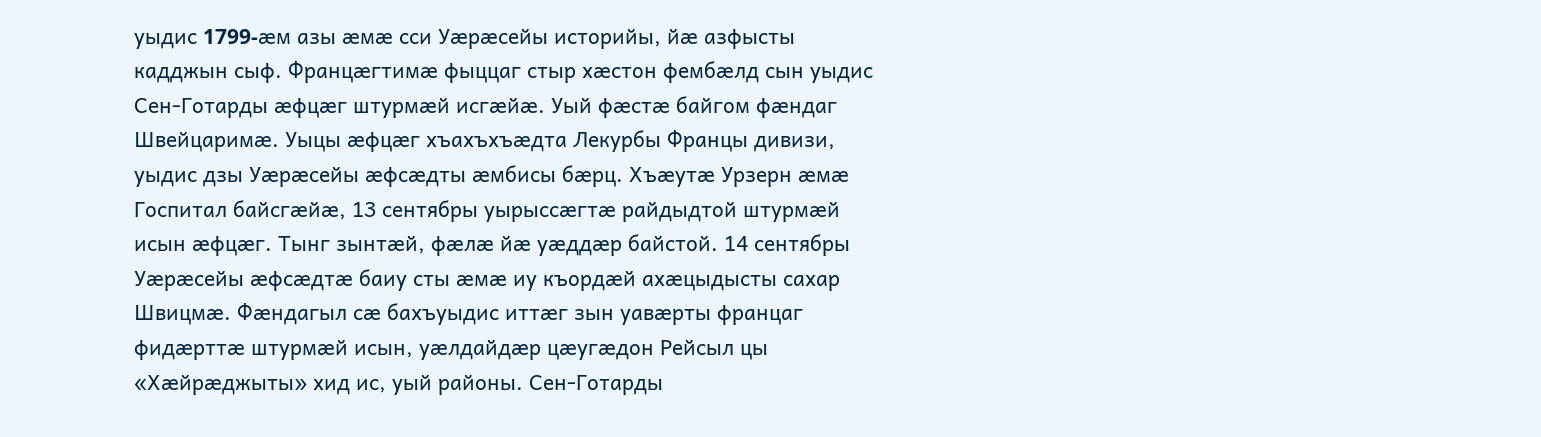уыдис 1799-æм азы æмæ сси Уæрæсейы историйы, йæ азфысты кадджын сыф. Францæгтимæ фыццаг стыр хæстон фембæлд сын уыдис Сен-Готарды æфцæг штурмæй исгæйæ. Уый фæстæ байгом фæндаг Швейцаримæ. Уыцы æфцæг хъахъхъæдта Лекурбы Францы дивизи, уыдис дзы Уæрæсейы æфсæдты æмбисы бæрц. Хъæутæ Урзерн æмæ Госпитал байсгæйæ, 13 сентябры уырыссæгтæ райдыдтой штурмæй исын æфцæг. Тынг зынтæй, фæлæ йæ уæддæр байстой. 14 сентябры Уæрæсейы æфсæдтæ баиу сты æмæ иу къордæй ахæцыдысты сахар Швицмæ. Фæндагыл сæ бахъуыдис иттæг зын уавæрты францаг фидæрттæ штурмæй исын, уæлдайдæр цæугæдон Рейсыл цы «Хæйрæджыты» хид ис, уый районы. Сен-Готарды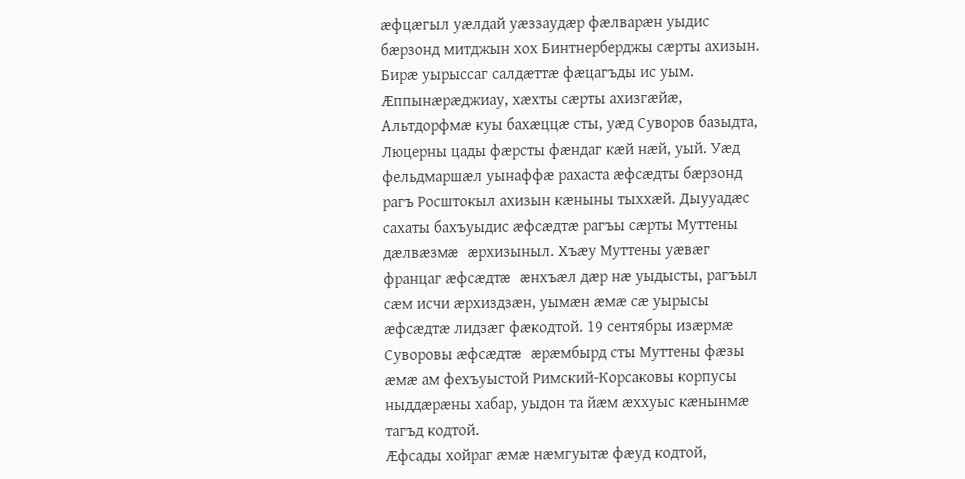æфцæгыл уæлдай уæззаудæр фæлварæн уыдис бæрзонд митджын хох Бинтнерберджы сæрты ахизын. Бирæ уырыссаг салдæттæ фæцагъды ис уым. Æппынæрæджиау, хæхты сæрты ахизгæйæ, Альтдорфмæ куы бахæццæ сты, уæд Суворов базыдта, Люцерны цады фæрсты фæндаг кæй нæй, уый. Уæд фельдмаршæл уынаффæ рахаста æфсæдты бæрзонд рагъ Росштокыл ахизын кæныны тыххæй. Дыууадæс сахаты бахъуыдис æфсæдтæ рагъы сæрты Муттены дæлвæзмæ æрхизыныл. Хъæу Муттены уæвæг францаг æфсæдтæ æнхъæл дæр нæ уыдысты, рагъыл сæм исчи æрхиздзæн, уымæн æмæ сæ уырысы æфсæдтæ лидзæг фæкодтой. 19 сентябры изæрмæ Суворовы æфсæдтæ æрæмбырд сты Муттены фæзы æмæ ам фехъуыстой Римский-Корсаковы корпусы ныддæрæны хабар, уыдон та йæм æххуыс кæнынмæ тагъд кодтой.
Æфсады хойраг æмæ нæмгуытæ фæуд кодтой,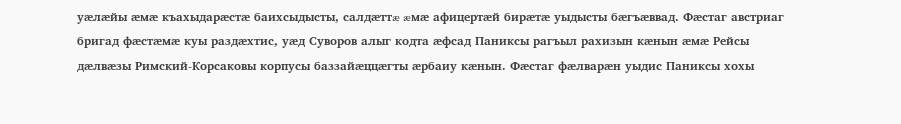уæлæйы æмæ къахыдарæстæ баихсыдысты, салдæттæ æмæ афицертæй бирæтæ уыдысты бæгъæввад. Фæстаг австриаг бригад фæстæмæ куы раздæхтис, уæд Суворов алыг кодта æфсад Паниксы рагъыл рахизын кæнын æмæ Рейсы дæлвæзы Римский-Корсаковы корпусы баззайæццæгты æрбаиу кæнын. Фæстаг фæлварæн уыдис Паниксы хохы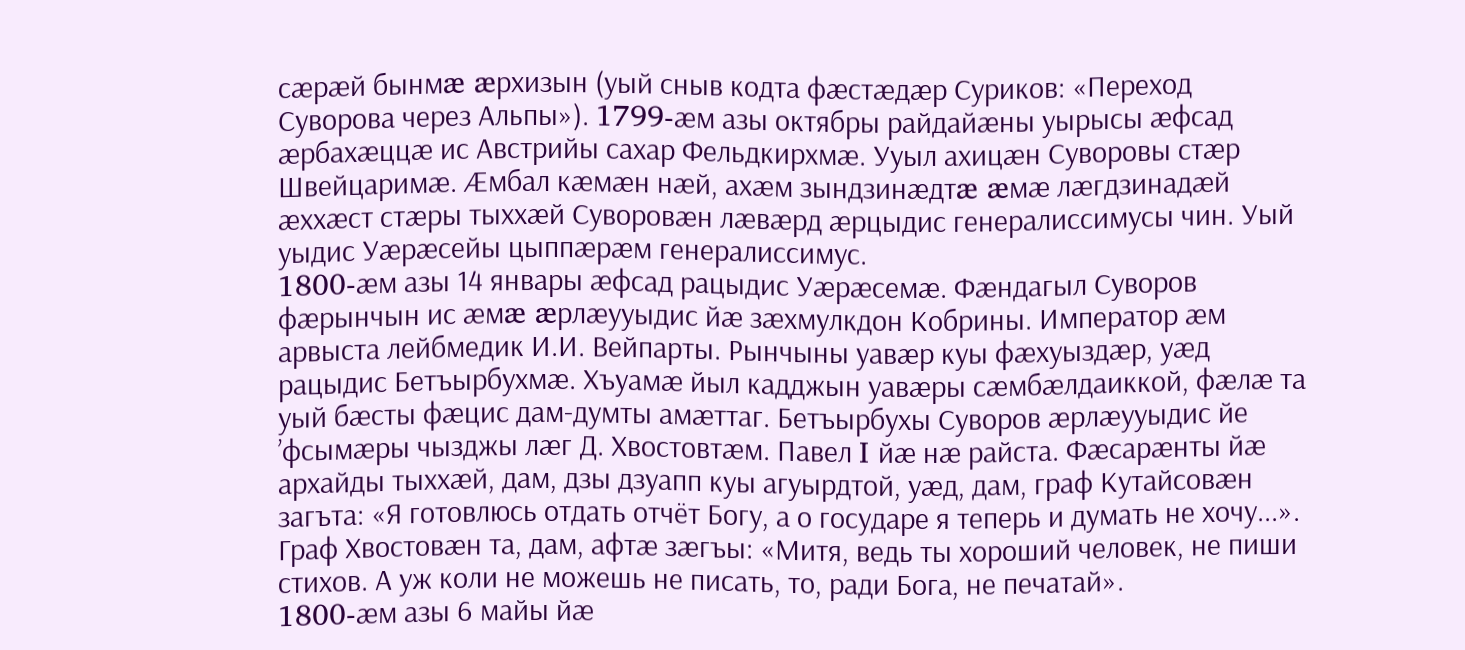сæрæй бынмæ æрхизын (уый сныв кодта фæстæдæр Суриков: «Переход Суворова через Альпы»). 1799-æм азы октябры райдайæны уырысы æфсад æрбахæццæ ис Австрийы сахар Фельдкирхмæ. Ууыл ахицæн Суворовы стæр Швейцаримæ. Æмбал кæмæн нæй, ахæм зындзинæдтæ æмæ лæгдзинадæй æххæст стæры тыххæй Суворовæн лæвæрд æрцыдис генералиссимусы чин. Уый уыдис Уæрæсейы цыппæрæм генералиссимус.
1800-æм азы 14 январы æфсад рацыдис Уæрæсемæ. Фæндагыл Суворов фæрынчын ис æмæ æрлæууыдис йæ зæхмулкдон Кобрины. Император æм арвыста лейбмедик И.И. Вейпарты. Рынчыны уавæр куы фæхуыздæр, уæд рацыдис Бетъырбухмæ. Хъуамæ йыл кадджын уавæры сæмбæлдаиккой, фæлæ та уый бæсты фæцис дам-думты амæттаг. Бетъырбухы Суворов æрлæууыдис йе ’фсымæры чызджы лæг Д. Хвостовтæм. Павел I йæ нæ райста. Фæсарæнты йæ архайды тыххæй, дам, дзы дзуапп куы агуырдтой, уæд, дам, граф Кутайсовæн загъта: «Я готовлюсь отдать отчёт Богу, а о государе я теперь и думать не хочу...». Граф Хвостовæн та, дам, афтæ зæгъы: «Митя, ведь ты хороший человек, не пиши стихов. А уж коли не можешь не писать, то, ради Бога, не печатай».
1800-æм азы 6 майы йæ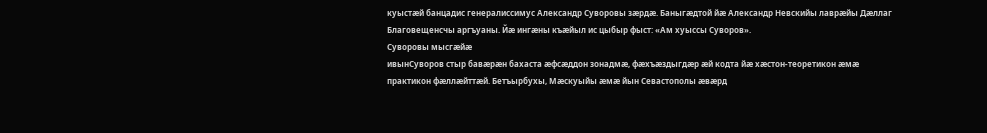куыстæй банцадис генералиссимус Александр Суворовы зæрдæ. Баныгæдтой йæ Александр Невскийы лаврæйы Дæллаг Благовещенсчы аргъуаны. Йæ ингæны къæйыл ис цыбыр фыст: «Ам хуыссы Суворов».
Суворовы мысгæйæ
ивынСуворов стыр бавæрæн бахаста æфсæддон зонадмæ, фæхъæздыгдæр æй кодта йæ хæстон-теоретикон æмæ практикон фæллæйттæй. Бетъырбухы, Мæскуыйы æмæ йын Севастополы æвæрд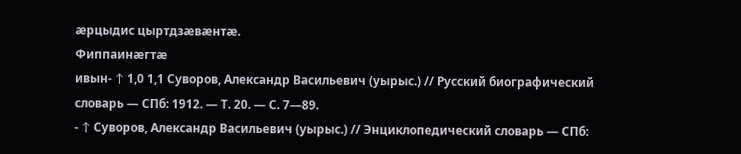æрцыдис цыртдзæвæнтæ.
Фиппаинæгтæ
ивын- ↑ 1,0 1,1 Суворов, Александр Васильевич (уырыс.) // Русский биографический словарь — СПб: 1912. — Т. 20. — С. 7—89.
- ↑ Суворов, Александр Васильевич (уырыс.) // Энциклопедический словарь — СПб: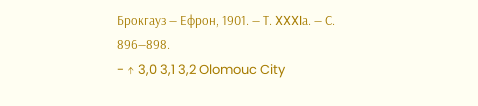Брокгауз — Ефрон, 1901. — Т. XXXIа. — С. 896—898.
- ↑ 3,0 3,1 3,2 Olomouc City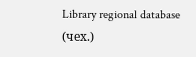Library regional database (чех.)